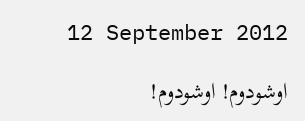12 September 2012

اوشودوم! اوشودوم!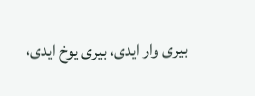بیری وار ایدی، بیری یوخ ایدی،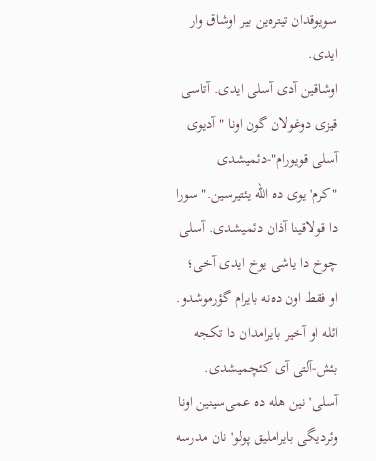سویوقدان تیتره‌ین بیر اوشاق وار ایدی.
اوشاقین آدی آسلی ایدی. آتاسی قیزی دوغولان گون اونا "آدیوی آسلی قویورام"-دئمیشدی "کرم'یوی ده الله یئتیرسین." سورا دا قولاقینا آذان دئمیشدی. آسلی چوخ دا یاشی یوخ ایدی آخی؛ او فقط اون ده‌نه بایرام گؤرموشدو. ائله او آخیر بایرامدان دا تکجه بئش-آلتی آی کئچمیشدی. آسلی'نین هله ده عمی‌سینین اونا وئردیگی بایراملیق پولو'نان مدرسه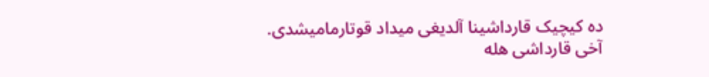ده کیچیک قارداشینا آلدیغی میداد قوتارمامیشدی. آخی قارداشی هله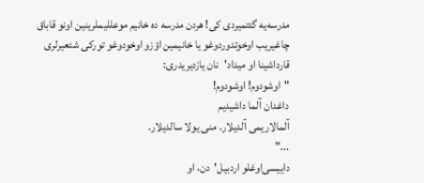مدرسه‌یه گئتمیردی کی! هردن مدرسه ده خانیم موعللیملرینین اونو قاباق چاغیریب اوخوتدوردوغو یا خانیمین اؤزو اوخودوغو تورکی شئعیرلری قارداشینا او میداد'نان یازدیریدری:
"اوشودوم! اوشودوم!
داغدان آلما داشیدیم
آلمالاریمی آلدیلار. منی یولا سالدیلار.
..."
داییسی‌اوغلو اردبیل'دن، او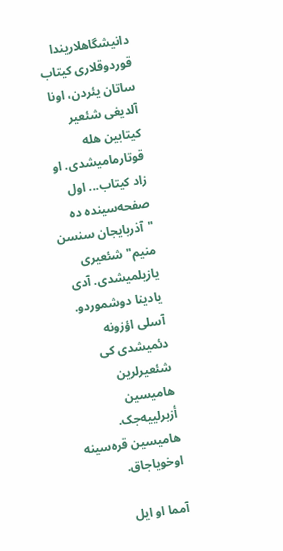دانیشگاهلاریندا قوردوقلاری کیتاب ساتان یئردن، اونا آلدیغی شئعیر کیتابین هله قوتارمامیشدی. او زاد کیتاب... اول صفحه‌سینده ده "آذربایجان سنسن منیم" شئعیری یازیلمیشدی. آدی یادینا دوشموردو. آسلی اؤزونه دئمیشدی کی شئعیرلرین هامیسین أزبرلییه‌جک. هامیسین قره‌سینه اوخویاجاق.

آمما او ایل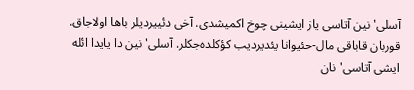آسلی'نین آتاسی یاز ایشینی چوخ اکمیشدی. آخی دئییردیلر باها اولاجاق. قوربان قاباقی مال-حئیوانا یئدیردیب کؤکلده‌جکلر. آسلی'نین دا یایدا ائله ایشی آتاسی'نان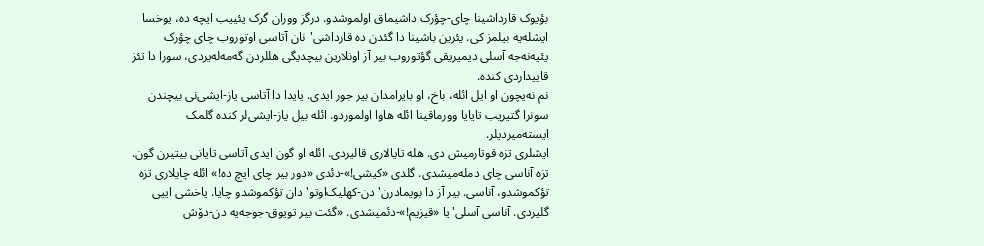بؤیوک قارداشینا چای-چؤرک داشیماق اولموشدو. درگز ووران گرک یئییب ایچه ده، یوخسا ایشله‌یه بیلمز کی. یئرین باشینا دا گئدن ده قارداشی'نان آتاسی اوتوروب چای چؤرک یئیه‌نه‌جه آسلی دیمیریقی گؤتوروب بیر آز اونلارین بیچدیگی هللردن گه‌مه‌له‌یردی، سورا دا تئز قاییداردی کنده.
نم نه‌یچون او ایل ائله، باخ، او بایرامدان بیر جور ایدی. یایدا دا آتاسی یاز-ایشی‌نی بیچندن سونرا گتیریب تایایا وورماقینا ائله هاوا اولموردو. ائله بیل یاز-ایشی‌لر کنده گلمک ایسته‌میردیلر.
ایشلری تزه قوتارمیش دی. هله تایالاری قالیردی. ائله او گون ایدی آتاسی تایانی بیتیرن گون. تزه آناسی چای دمله‌میشدی. گلدی «کیشی!»-دئدی «دور بیر چای ایچ ده!» ائله چایلاری تزه تؤکموشدو، آناسی. بیر آز دا بویمادرن'دن-کهلیک‌اوتو'دان تؤکموشدو چایا. یاخشی اییی گلیردی. آناسی آسلی'یا «قیزیم!»-دئمیشدی. «گئت بیر تویوق-جوجه‌یه دن-دۆش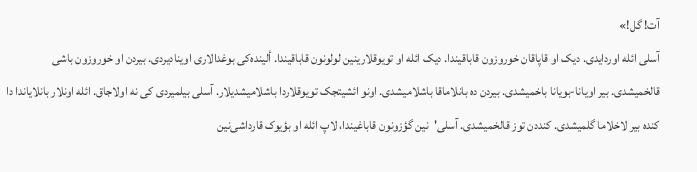آت! گل!»
آسلی ائله اوردایدی. دیک او قاپاقان خوروزون قاباقیندا. دیک ائله او تویوقلارینین لولونون قاباقیندا. ألینده‌کی بوغدالاری اوینادیردی. بیردن او خوروزون باشی قالخمیشدی. بیر اویانا-بویانا باخمیشدی. بیردن ده بانلاماقا باشلامیشدی. اونو ائشیتجک تویوقلاردا باشلامیشدیلار. آسلی بیلمیردی کی نه اولاجاق. ائله اونلار بانلایاندا دا کنده بیر لاخلاما گلمیشدی. کنددن توز قالخمیشدی. آسلی'نین گؤزونون قاباغیندا، لاپ ائله او بؤیوک قارداشی‌نین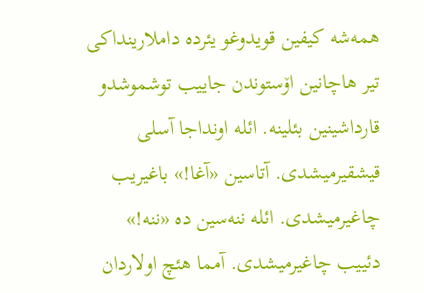همه‌شه کیفین قویدوغو یئرده داملارینداکی تیر هاچانین اۆستوندن جاییب توشموشدو قارداشینین بئلینه. ائله اونداجا آسلی قیشقیرمیشدی. آتاسین «آغا!» باغیریب چاغیرمیشدی. ائله ننه‌سین ده «ننه!» دئییب چاغیرمیشدی. آمما هئچ اولاردان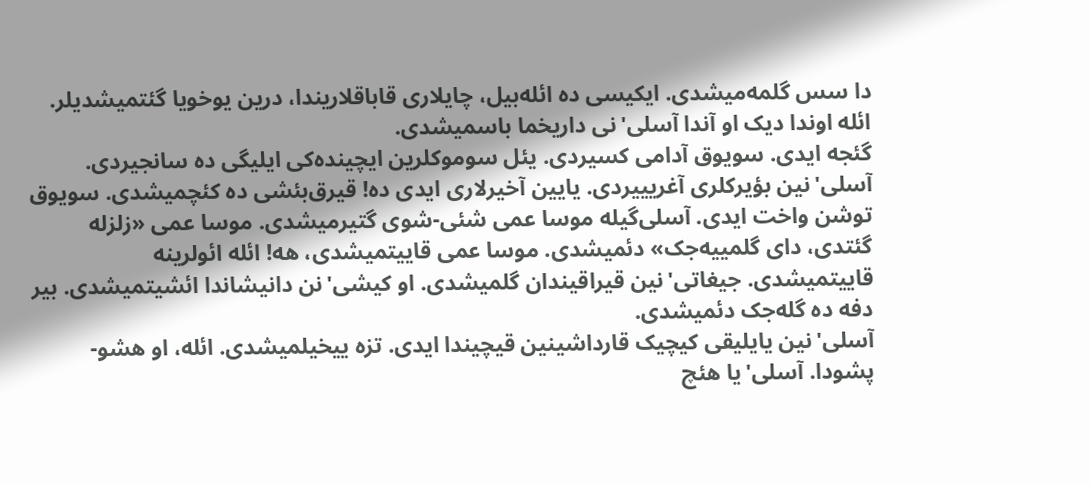دا سس گلمه‌میشدی. ایکیسی ده ائله‌بیل، چایلاری قاباقلاریندا، درین یوخویا گئتمیشدیلر. ائله اوندا دیک او آندا آسلی'نی داریخما باسمیشدی.
گئجه ایدی. سویوق آدامی کسیردی. یئل سوموکلرین ایچینده‌کی ایلیگی ده سانجیردی. آسلی'نین بؤیرکلری آغریییردی. یایین آخیرلاری ایدی ده! قیرق‌بئشی ده کئچمیشدی. سویوق توشن واخت ایدی. آسلی‌گیله موسا عمی شئی-شوی گتیرمیشدی. موسا عمی «زلزله گئتدی، دای گلمییه‌جک» دئمیشدی. موسا عمی قاییتمیشدی، هه! ائله ائولرینه قاییتمیشدی. جیغاتی'نین قیراقیندان گلمیشدی. او کیشی'نن دانیشاندا ائشیتمیشدی. بیر دفه ده گله‌جک دئمیشدی.
آسلی'نین یایلیقی کیچیک قارداشینین قیچیندا ایدی. تزه ییخیلمیشدی. ائله، او هشو-پشودا. آسلی'یا هئچ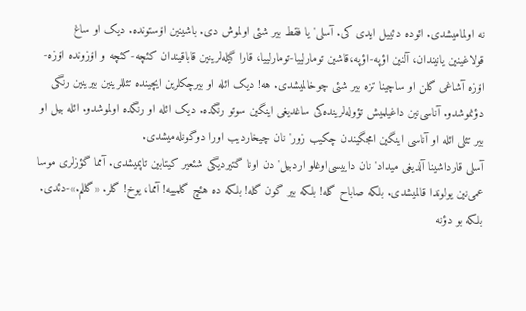نه اولمامیشدی. ائوده دئییل ایدی کی. آسلی'یا فقط بیر شئی اولموش دی. باشینین اۆستونده. دیک او ساغ قولاغینین یانیندان، آلنین اؤپه-اؤپه،قاشین تومارلییا-تومارلییا، قارا گیله‌لرینین قاباقیندان کئچه-کئچه و اۆزونده اۆزه-اۆزه آشاغی گلن او ساچینا تزه بیر شئی چوخالمیشدی. هه! دیک ائله او بیرچکلرین ایچینده تئللرینین بیرینین رنگی دؤنموشدو. آناسی‌نین داغیلمیش تؤوله‌لرینده‌کی ساغدیغی اینگین سوتو رنگده. دیک ائله او رنگده اولموشدو. ائله بیل او بیر تئلی ائله او آناسی اینگین امجگیندن چکیب زور'نان چیخاردیب اورا دوگونله‌میشدی.
آسلی قارداشینا آلدیغی میداد'نان داییسی‌اوغلو اردبیل'دن اونا گتیردیگی شئعیر کیتابین تاپمیشدی. آمما گؤزلری موسا عمی‌نین یولوندا قالمیشدی. بلکه صاباح گله! بلکه بیر گون گله! بلکه ده هئچ گلمییه! آمما، یوخ! گلر. «گللم.»-دئدی. بلکه بو دؤنه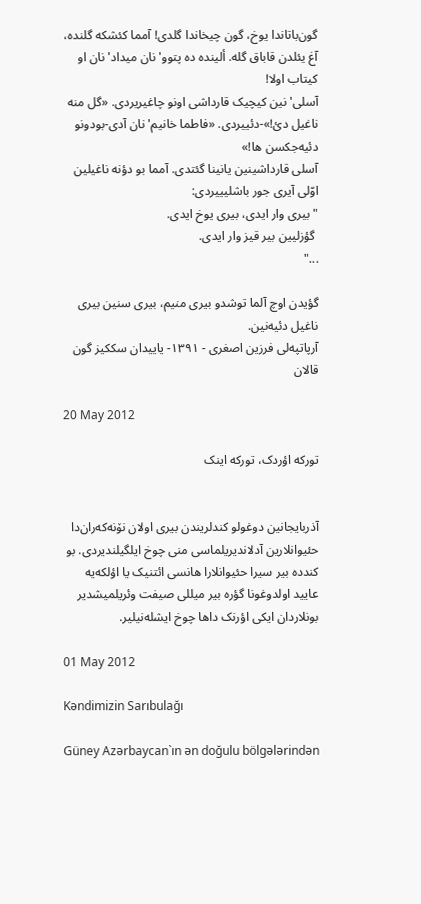گون‌باتاندا یوخ، گون چیخاندا گلدی! آمما کئشکه گلنده، آغ یئلدن قاباق گله. ألینده ده پتوو'نان میداد'نان او کیتاب اولا!
آسلی'نین کیچیک قارداشی اونو چاغیریردی. «گل منه ناغیل دئ!»-دئییردی. «فاطما خانیم'نان آدی-بودونو دئیه‌جکسن ها!»
آسلی قارداشینین یانینا گئتدی. آمما بو دؤنه ناغیلین اوّلی آیری جور باشلیییردی:
"بیری وار ایدی، بیری یوخ ایدی.
 گؤزلیین بیر قیز وار ایدی.
..."

گؤیدن اوچ آلما توشدو بیری منیم، بیری سنین بیری ناغیل دئیه‌نین.
آرپاتپه‌لی فرزین اصغری - ۱۳۹۱- یاییدان سککیز گون قالان

20 May 2012

تورکه اؤردک، تورکه اینک


آذربایجانین دوغولو کندلریندن بیری اولان نۆنه‌که‌ران‌دا حئیوانلارین آدلاندیریلماسی منی چوخ ایلگیلندیردی. بو کندده بیر سیرا حئیوانلارا هانسی ائتنیک یا اؤلکه‌یه عایید اولدوغونا گؤره بیر میللی صیفت وئریلمیشدیر بونلاردان ایکی اؤرنک داها چوخ ایشله‌نیلیر.

01 May 2012

Kəndimizin Sarıbulağı

Güney Azərbaycan`ın ən doğulu bölgələrindən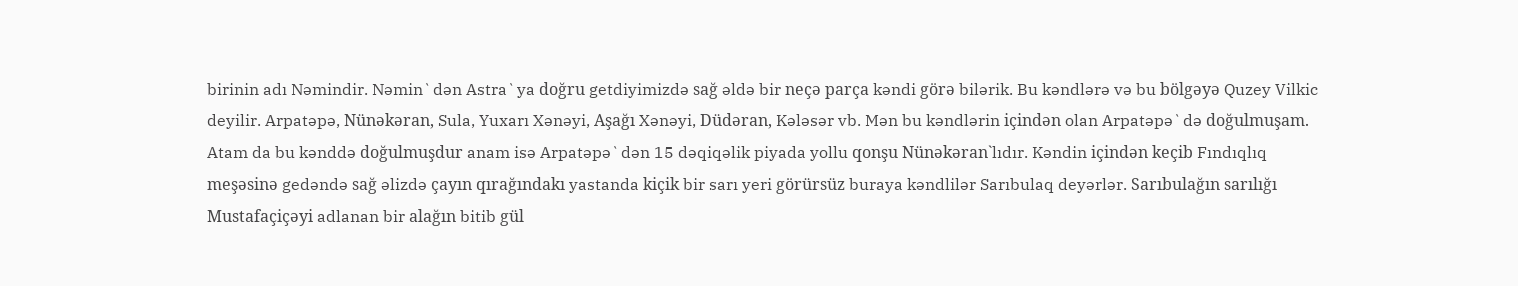birinin adı Nəmindir. Nəmin`dən Astra`ya doğru getdiyimizdə sağ əldə bir neçə parça kəndi görə bilərik. Bu kəndlərə və bu bölgəyə Quzey Vilkic deyilir. Arpatəpə, Nünəkəran, Sula, Yuxarı Xənəyi, Aşağı Xənəyi, Düdəran, Kələsər vb. Mən bu kəndlərin içindən olan Arpatəpə`də doğulmuşam. Atam da bu kənddə doğulmuşdur anam isə Arpatəpə`dən 15 dəqiqəlik piyada yollu qonşu Nünəkəran`lıdır. Kəndin içindən keçib Fındıqlıq meşəsinə gedəndə sağ əlizdə çayın qırağındakı yastanda kiçik bir sarı yeri görürsüz buraya kəndlilər Sarıbulaq deyərlər. Sarıbulağın sarılığı Mustafaçiçəyi adlanan bir alağın bitib gül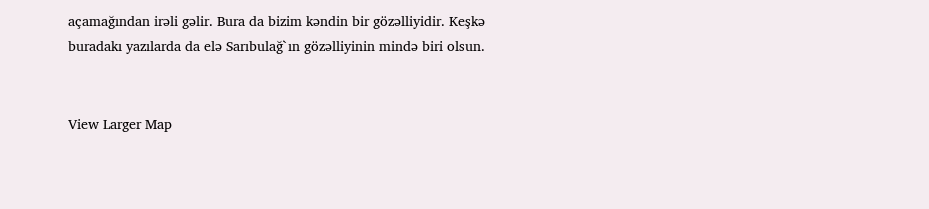açamağından irəli gəlir. Bura da bizim kəndin bir gözəlliyidir. Keşkə buradakı yazılarda da elə Sarıbulağ`ın gözəlliyinin mində biri olsun.


View Larger Map